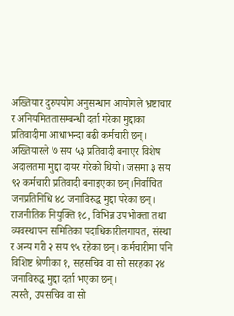अख्तियार दुरुपयोग अनुसन्धान आयोगले भ्रष्टाचार र अनियमिततासम्बन्धी दर्ता गरेका मुद्दाका प्रतिवादीमा आधाभन्दा बढी कर्मचारी छन्। अख्तियारले ७ सय ५३ प्रतिवादी बनाएर विशेष अदालतमा मुद्दा दायर गरेको थियो। जसमा ३ सय ९२ कर्मचारी प्रतिवादी बनाइएका छन्।निर्वाचित जनप्रतिनिधि ४८ जनाविरुद्ध मुद्दा परेका छन्। राजनीतिक नियुक्ति १८, विभिन्न उपभोक्ता तथा व्यवस्थापन समितिका पदाधिकारीलगायत, संस्था र अन्य गरी २ सय ९५ रहेका छन्। कर्मचारीमा पनि विशिष्ट श्रेणीका १, सहसचिव वा सो सरहका २४ जनाविरुद्ध मुद्दा दर्ता भएका छन्।
त्यस्तै, उपसचिव वा सो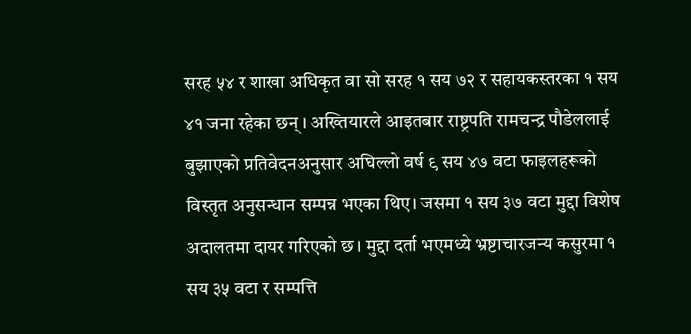सरह ५४ र शाखा अधिकृत वा सो सरह १ सय ७२ र सहायकस्तरका १ सय ४१ जना रहेका छन्। अख्तियारले आइतबार राष्ट्रपति रामचन्द्र पौडेललाई बुझाएको प्रतिवेदनअनुसार अघिल्लो वर्ष ९ सय ४७ वटा फाइलहरूको विस्तृत अनुसन्धान सम्पन्न भएका थिए। जसमा १ सय ३७ वटा मुद्दा विशेष अदालतमा दायर गरिएको छ। मुद्दा दर्ता भएमध्ये भ्रष्टाचारजन्य कसुरमा १ सय ३५ वटा र सम्पत्ति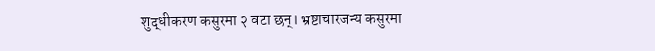शुद्धीकरण कसुरमा २ वटा छन्। भ्रष्टाचारजन्य कसुरमा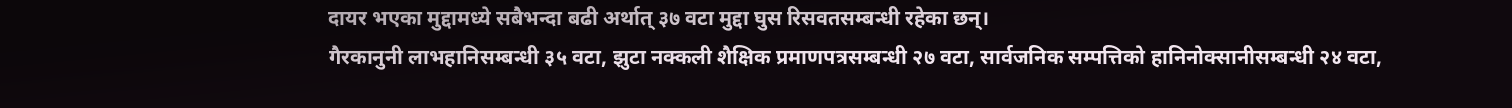दायर भएका मुद्दामध्ये सबैभन्दा बढी अर्थात् ३७ वटा मुद्दा घुस रिसवतसम्बन्धी रहेका छन्।
गैरकानुनी लाभहानिसम्बन्धी ३५ वटा, झुटा नक्कली शैक्षिक प्रमाणपत्रसम्बन्धी २७ वटा, सार्वजनिक सम्पत्तिको हानिनोक्सानीसम्बन्धी २४ वटा,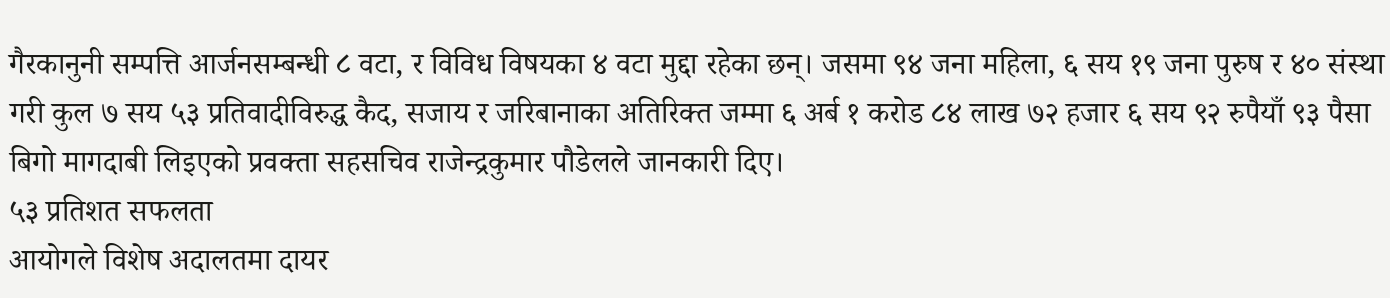गैरकानुनी सम्पत्ति आर्जनसम्बन्धी ८ वटा, र विविध विषयका ४ वटा मुद्दा रहेका छन्। जसमा ९४ जना महिला, ६ सय १९ जना पुरुष र ४० संस्था गरी कुल ७ सय ५३ प्रतिवादीविरुद्ध कैद, सजाय र जरिबानाका अतिरिक्त जम्मा ६ अर्ब १ करोड ८४ लाख ७२ हजार ६ सय ९२ रुपैयाँ ९३ पैसा बिगो मागदाबी लिइएको प्रवक्ता सहसचिव राजेन्द्रकुमार पौडेलले जानकारी दिए।
५३ प्रतिशत सफलता
आयोगले विशेष अदालतमा दायर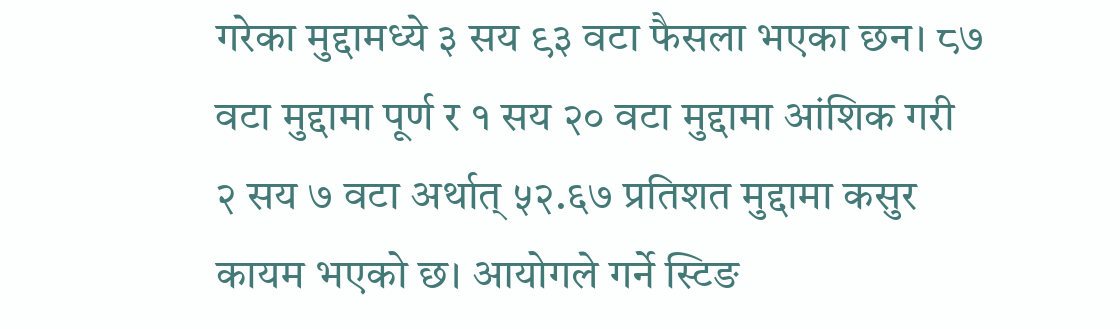गरेका मुद्दामध्ये ३ सय ९३ वटा फैसला भएका छन। ८७ वटा मुद्दामा पूर्ण र १ सय २० वटा मुद्दामा आंशिक गरी २ सय ७ वटा अर्थात् ५२.६७ प्रतिशत मुद्दामा कसुर कायम भएको छ। आयोगले गर्ने स्टिङ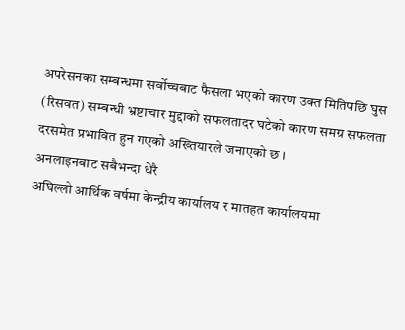अपरेसनका सम्बन्धमा सर्वोच्चबाट फैसला भएको कारण उक्त मितिपछि घुस (रिसवत) सम्बन्धी भ्रष्टाचार मुद्दाको सफलतादर घटेको कारण समग्र सफलता दरसमेत प्रभावित हुन गएको अख्तियारले जनाएको छ ।
अनलाइनबाट सबैभन्दा धेरै
अघिल्लो आर्थिक वर्षमा केन्द्रीय कार्यालय र मातहत कार्यालयमा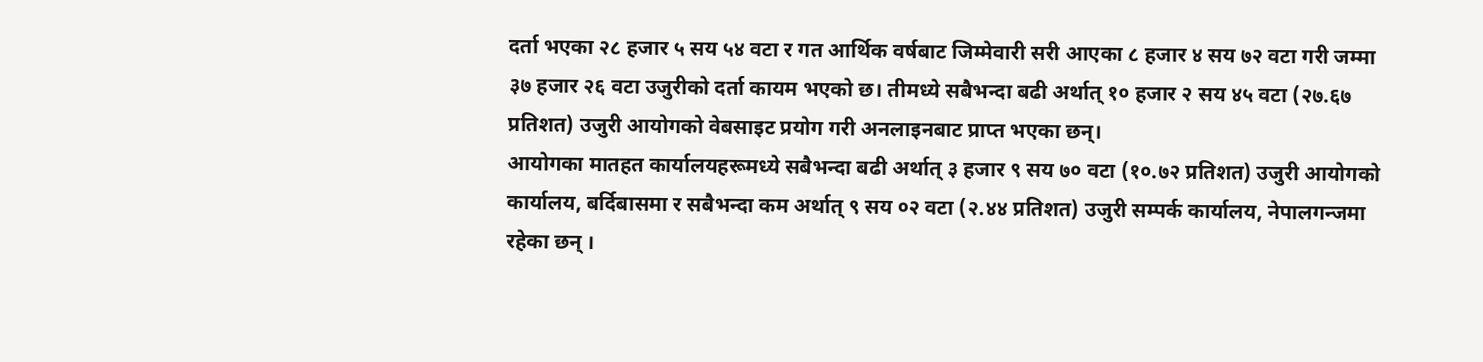दर्ता भएका २८ हजार ५ सय ५४ वटा र गत आर्थिक वर्षबाट जिम्मेवारी सरी आएका ८ हजार ४ सय ७२ वटा गरी जम्मा ३७ हजार २६ वटा उजुरीको दर्ता कायम भएको छ। तीमध्ये सबैभन्दा बढी अर्थात् १० हजार २ सय ४५ वटा (२७.६७ प्रतिशत) उजुरी आयोगको वेबसाइट प्रयोग गरी अनलाइनबाट प्राप्त भएका छन्।
आयोगका मातहत कार्यालयहरूमध्ये सबैभन्दा बढी अर्थात् ३ हजार ९ सय ७० वटा (१०.७२ प्रतिशत) उजुरी आयोगको कार्यालय, बर्दिबासमा र सबैभन्दा कम अर्थात् ९ सय ०२ वटा (२.४४ प्रतिशत) उजुरी सम्पर्क कार्यालय, नेपालगन्जमा रहेका छन् ।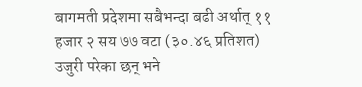बागमती प्रदेशमा सबैभन्दा बढी अर्थात् ११ हजार २ सय ७७ वटा (३०.४६ प्रतिशत) उजुरी परेका छन् भने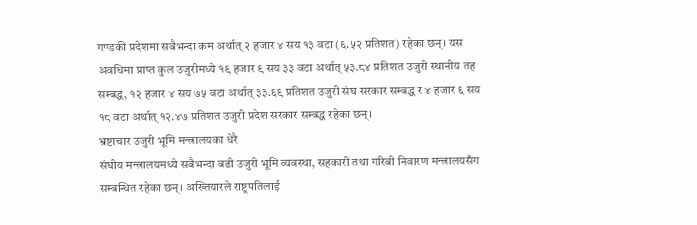गण्डकी प्रदेशमा सबैभन्दा कम अर्थात् २ हजार ४ सय १३ वटा (६.५२ प्रतिशत) रहेका छन्। यस अवधिमा प्राप्त कुल उजुरीमध्ये १९ हजार ९ सय ३३ वटा अर्थात् ५३.८४ प्रतिशत उजुरी स्थानीय तह सम्बद्ध, १२ हजार ४ सय ७५ वटा अर्थात् ३३.६९ प्रतिशत उजुरी संघ सरकार सम्बद्ध र ४ हजार ६ सय १८ वटा अर्थात् १२.४७ प्रतिशत उजुरी प्रदेश सरकार सम्बद्ध रहेका छन्।
भ्रष्टाचार उजुरी भूमि मन्त्रालयका धेरै
संघीय मन्त्रालयमध्ये सबैभन्दा बढी उजुरी भूमि व्यवस्था, सहकारी तथा गरिबी निवारण मन्त्रालयसँग सम्बन्धित रहेका छन्। अख्तियारले राष्ट्रपतिलाई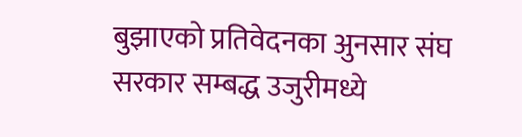बुझाएको प्रतिवेदनका अुनसार संघ सरकार सम्बद्ध उजुरीमध्ये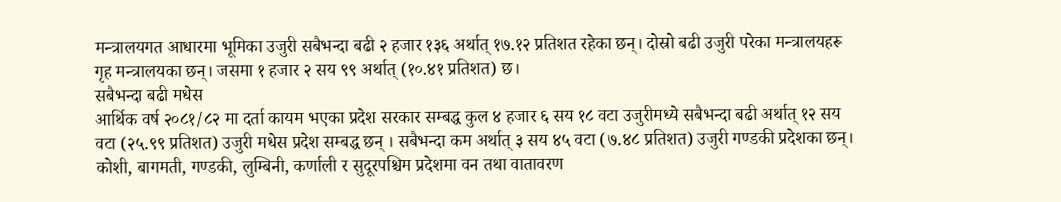मन्त्रालयगत आधारमा भूमिका उजुरी सबैभन्दा बढी २ हजार १३६ अर्थात् १७.१२ प्रतिशत रहेका छन्। दोस्रो बढी उजुरी परेका मन्त्रालयहरू गृह मन्त्रालयका छन्। जसमा १ हजार २ सय ९९ अर्थात् (१०.४१ प्रतिशत) छ।
सबैभन्दा बढी मधेस
आर्थिक वर्ष २०८१/८२ मा दर्ता कायम भएका प्रदेश सरकार सम्बद्ध कुल ४ हजार ६ सय १८ वटा उजुरीमध्ये सबैभन्दा बढी अर्थात् १२ सय वटा (२५.९९ प्रतिशत) उजुरी मधेस प्रदेश सम्बद्ध छन् । सबैभन्दा कम अर्थात् ३ सय ४५ वटा (७.४८ प्रतिशत) उजुरी गण्डकी प्रदेशका छन्। कोशी, बागमती, गण्डकी, लुम्बिनी, कर्णाली र सुदूरपश्चिम प्रदेशमा वन तथा वातावरण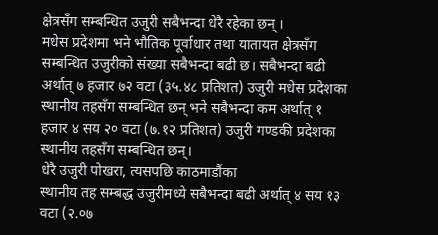क्षेत्रसँग सम्बन्धित उजुरी सबैभन्दा धेरै रहेका छन् ।
मधेस प्रदेशमा भने भौतिक पूर्वाधार तथा यातायत क्षेत्रसँग सम्बन्धित उजुरीको संख्या सबैभन्दा बढी छ। सबैभन्दा बढी अर्थात् ७ हजार ७२ वटा (३५.४८ प्रतिशत) उजुरी मधेस प्रदेशका स्थानीय तहसँग सम्बन्धित छन् भने सबैभन्दा कम अर्थात् १ हजार ४ सय २० वटा (७.१२ प्रतिशत) उजुरी गण्डकी प्रदेशका स्थानीय तहसँग सम्बन्धित छन्।
धेरै उजुरी पोखरा, त्यसपछि काठमाडौंका
स्थानीय तह सम्बद्ध उजुरीमध्ये सबैभन्दा बढी अर्थात् ४ सय १३ वटा (२.०७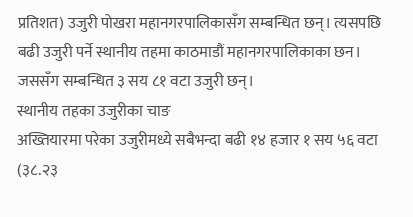प्रतिशत) उजुरी पोखरा महानगरपालिकासँग सम्बन्धित छन्। त्यसपछि बढी उजुरी पर्ने स्थानीय तहमा काठमाडौं महानगरपालिकाका छन। जससँग सम्बन्धित ३ सय ८१ वटा उजुरी छन्।
स्थानीय तहका उजुरीका चाङ
अख्तियारमा परेका उजुरीमध्ये सबैभन्दा बढी १४ हजार १ सय ५६ वटा (३८.२३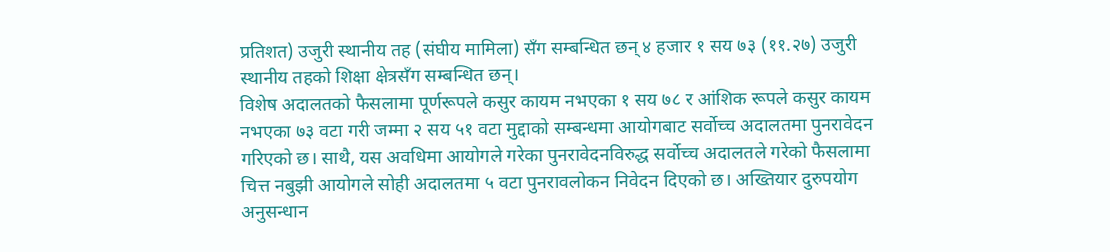प्रतिशत) उजुरी स्थानीय तह (संघीय मामिला) सँग सम्बन्धित छन् ४ हजार १ सय ७३ (११.२७) उजुरी स्थानीय तहको शिक्षा क्षेत्रसँग सम्बन्धित छन्।
विशेष अदालतको फैसलामा पूर्णरूपले कसुर कायम नभएका १ सय ७८ र आंशिक रूपले कसुर कायम नभएका ७३ वटा गरी जम्मा २ सय ५१ वटा मुद्दाको सम्बन्धमा आयोगबाट सर्वोच्च अदालतमा पुनरावेदन गरिएको छ। साथै, यस अवधिमा आयोगले गरेका पुनरावेदनविरुद्ध सर्वोच्च अदालतले गरेको फैसलामा चित्त नबुझी आयोगले सोही अदालतमा ५ वटा पुनरावलोकन निवेदन दिएको छ। अख्तियार दुरुपयोग अनुसन्धान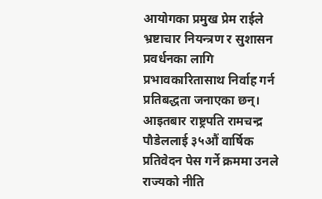आयोगका प्रमुख प्रेम राईले भ्रष्टाचार नियन्त्रण र सुशासन प्रवर्धनका लागि प्रभावकारितासाथ निर्वाह गर्न प्रतिबद्धता जनाएका छन्।
आइतबार राष्ट्रपति रामचन्द्र पौडेललाई ३५औं वार्षिक प्रतिवेदन पेस गर्ने क्रममा उनले राज्यको नीति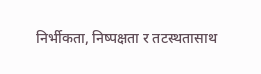निर्भीकता, निष्पक्षता र तटस्थतासाथ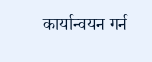कार्यान्वयन गर्न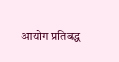आयोग प्रतिबद्ध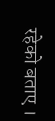रहेको बताए ।